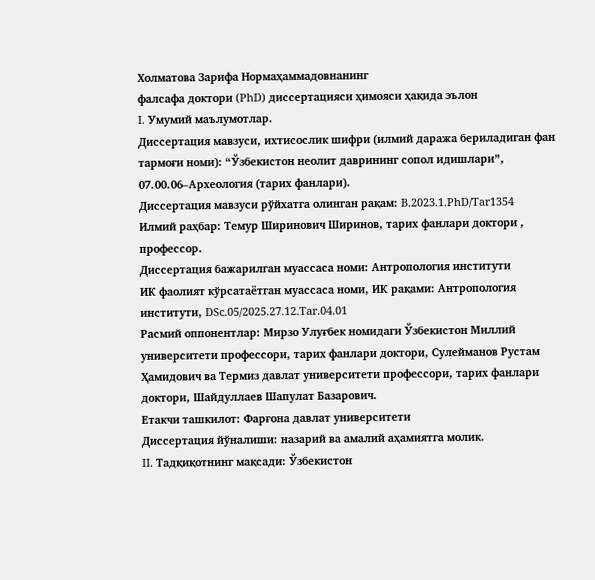Холматова Зарифа Нормаҳаммадовнанинг
фалсафа доктори (PhD) диссертацияси ҳимояси ҳақида эълон
I. Умумий маълумотлар.
Диссертация мавзуси, ихтисослик шифри (илмий даража бериладиган фан тармоғи номи): “Ўзбекистон неолит даврининг сопол идишлари”, 07.00.06–Археология (тарих фанлари).
Диссертация мавзуси рўйхатга олинган рақам: B.2023.1.PhD/Tar1354
Илмий раҳбар: Темур Ширинович Ширинов, тарих фанлари доктори , профессор.
Диссертация бажарилган муассаса номи: Антропология институти
ИК фаолият кўрсатаётган муассаса номи, ИК рақами: Антропология институти, DSc.05/2025.27.12.Tar.04.01
Расмий оппонентлар: Мирзо Улуғбек номидаги Ўзбекистон Миллий университети профессори, тарих фанлари доктори, Сулейманов Рустам Ҳамидович ва Термиз давлат университети профессори, тарих фанлари доктори, Шайдуллаев Шапулат Базарович.
Етакчи ташкилот: Фарғона давлат университети
Диссертация йўналиши: назарий ва амалий аҳамиятга молик.
II. Тадқиқотнинг мақсади: Ўзбекистон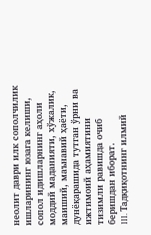неолит даври илк сополчилик ишларининг юзага келиши, сопол идишларнинг аҳоли моддий маданияти, хўжалик, маиший, маънавий ҳаёти, дунёқарашида тутган ўрни ва ижтимоий аҳамиятини тизимли равишда очиб беришдан иборат.
III. Тадқиқотнинг илмий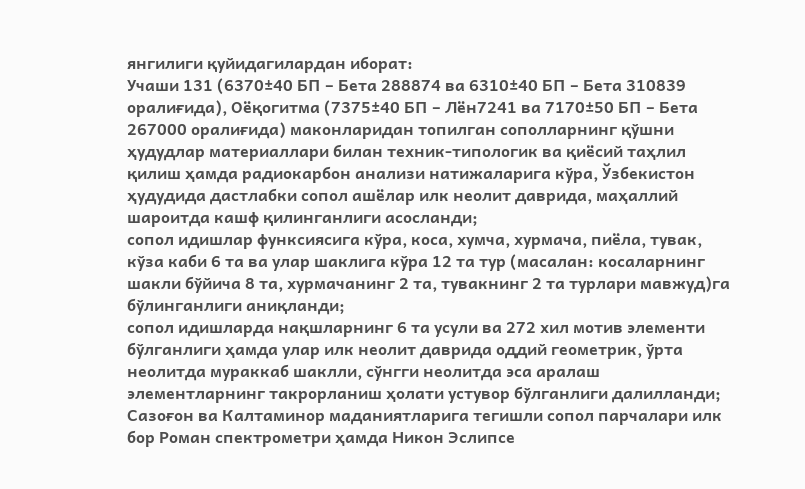янгилиги қуйидагилардан иборат:
Учаши 131 (6370±40 БП – Бета 288874 ва 6310±40 БП – Бета 310839 оралиғида), Оёқогитма (7375±40 БП – Лён7241 ва 7170±50 БП – Бета 267000 оралиғида) маконларидан топилган сополларнинг қўшни ҳудудлар материаллари билан техник-типологик ва қиёсий таҳлил қилиш ҳамда радиокарбон анализи натижаларига кўра, Ўзбекистон ҳудудида дастлабки сопол ашёлар илк неолит даврида, маҳаллий шароитда кашф қилинганлиги асосланди;
сопол идишлар функсиясига кўра, коса, хумча, хурмача, пиёла, тувак, кўза каби 6 та ва улар шаклига кўра 12 та тур (масалан: косаларнинг шакли бўйича 8 та, хурмачанинг 2 та, тувакнинг 2 та турлари мавжуд)га бўлинганлиги аниқланди;
сопол идишларда нақшларнинг 6 та усули ва 272 хил мотив элементи бўлганлиги ҳамда улар илк неолит даврида оддий геометрик, ўрта неолитда мураккаб шаклли, сўнгги неолитда эса аралаш элементларнинг такрорланиш ҳолати устувор бўлганлиги далилланди;
Сазоғон ва Калтаминор маданиятларига тегишли сопол парчалари илк бор Роман спектрометри ҳамда Никон Эcлипсе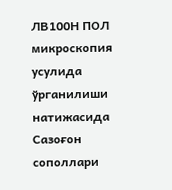ЛВ100Н ПОЛ микроскопия усулида ўрганилиши натижасида Сазоғон сополлари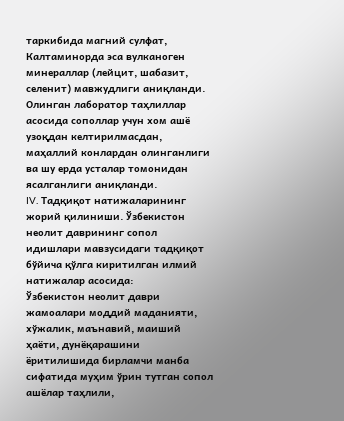таркибида магний сулфат, Калтаминорда эса вулканоген минераллар (лейцит, шабазит, селенит) мавжудлиги аниқланди. Олинган лаборатор таҳлиллар асосида сополлар учун хом ашё узоқдан келтирилмасдан, маҳаллий конлардан олинганлиги ва шу ерда усталар томонидан ясалганлиги аниқланди.
IV. Тадқиқот натижаларининг жорий қилиниши. Ўзбекистон неолит даврининг сопол идишлари мавзусидаги тадқиқот бўйича қўлга киритилган илмий натижалар асосида:
Ўзбекистон неолит даври жамоалари моддий маданияти, хўжалик, маънавий, маиший ҳаёти, дунёқарашини ёритилишида бирламчи манба сифатида муҳим ўрин тутган сопол ашёлар таҳлили,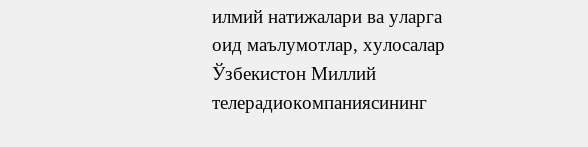илмий натижалари ва уларга оид маълумотлар, хулосалар Ўзбекистон Миллий телерадиокомпаниясининг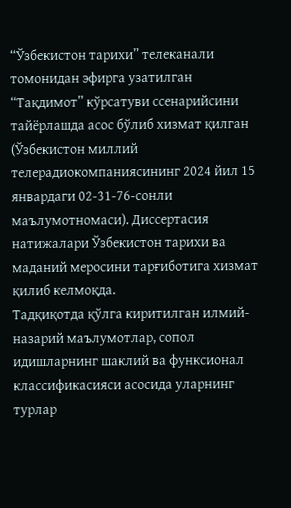“Ўзбекистон тарихи” телеканали томонидан эфирга узатилган “Тақдимот” кўрсатуви ссенарийсини тайёрлашда асос бўлиб хизмат қилган (Ўзбекистон миллий телерадиокомпаниясининг 2024 йил 15 январдаги 02-31-76-сонли маълумотномаси). Диссертасия натижалари Ўзбекистон тарихи ва маданий меросини тарғиботига хизмат қилиб келмоқда.
Тадқиқотда қўлга киритилган илмий-назарий маълумотлар, сопол идишларнинг шаклий ва функсионал классификасияси асосида уларнинг турлар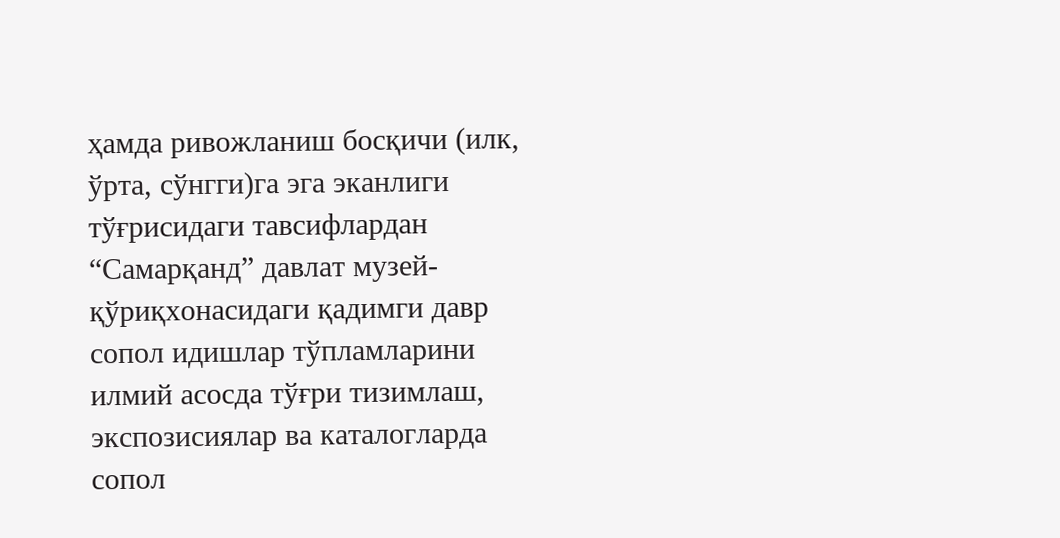ҳамда ривожланиш босқичи (илк, ўрта, сўнгги)га эга эканлиги тўғрисидаги тавсифлардан “Самарқанд” давлат музей-қўриқхонасидаги қадимги давр сопол идишлар тўпламларини илмий асосда тўғри тизимлаш, экспозисиялар ва каталогларда сопол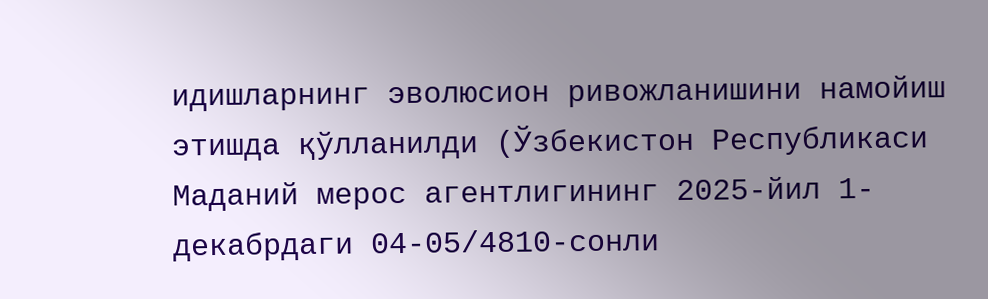идишларнинг эволюсион ривожланишини намойиш этишда қўлланилди (Ўзбекистон Республикаси Маданий мерос агентлигининг 2025-йил 1-декабрдаги 04-05/4810-сонли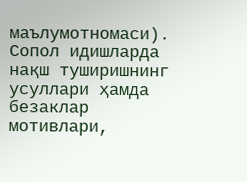маълумотномаси). Сопол идишларда нақш туширишнинг усуллари ҳамда безаклар мотивлари,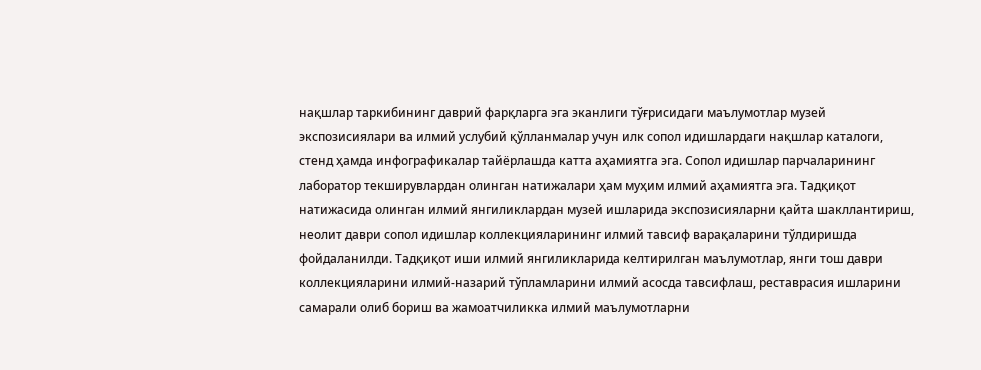нақшлар таркибининг даврий фарқларга эга эканлиги тўғрисидаги маълумотлар музей экспозисиялари ва илмий услубий қўлланмалар учун илк сопол идишлардаги нақшлар каталоги, стенд ҳамда инфографикалар тайёрлашда катта аҳамиятга эга. Сопол идишлар парчаларининг лаборатор текширувлардан олинган натижалари ҳам муҳим илмий аҳамиятга эга. Тадқиқот натижасида олинган илмий янгиликлардан музей ишларида экспозисияларни қайта шакллантириш, неолит даври сопол идишлар коллекцияларининг илмий тавсиф варақаларини тўлдиришда фойдаланилди. Тадқиқот иши илмий янгиликларида келтирилган маълумотлар, янги тош даври коллекцияларини илмий-назарий тўпламларини илмий асосда тавсифлаш, реставрасия ишларини самарали олиб бориш ва жамоатчиликка илмий маълумотларни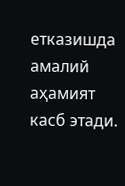етказишда амалий аҳамият касб этади.